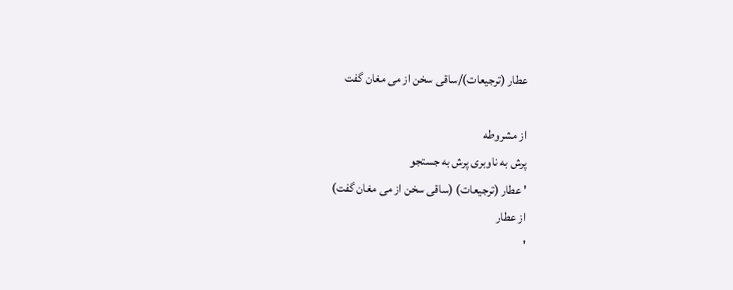عطار (ترجیعات)/ساقی سخن از می مغان گفت

از مشروطه
پرش به ناوبری پرش به جستجو
' عطار (ترجیعات) (ساقی سخن از می مغان گفت)
از عطار
'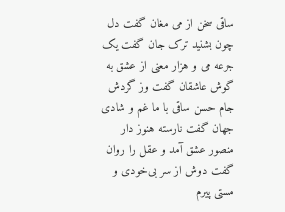ساقی سخن از می مغان گفت دل چون بشنید ترک جان گفت یک جرعه می و هزار معنی از عشق به گوش عاشقان گفت وز گردش جام حسن ساقی با ما غم و شادی جهان گفت نارسته هنوز دار منصور عشق آمد و عقل را روان گفت دوش از سر بی‌خودی و مستی پیرم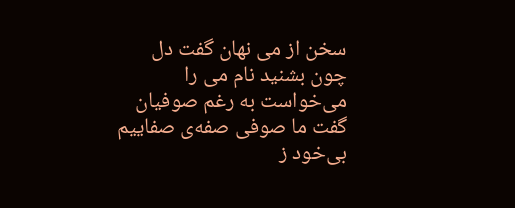سخن از می نهان گفت دل چون بشنید نام می را می‌خواست به رغم صوفیان گفت ما صوفی صفه‌ی صفاییم بی‌خود ز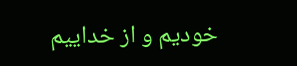خودیم و از خداییم